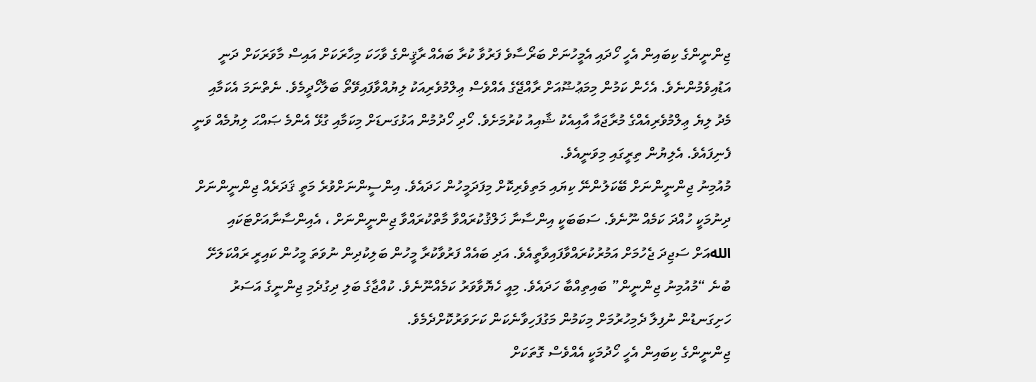ޖިންނީންގެ ކިބައިން އެހީ ހޯދައި އެމީހުނަށް ބަރޯސާވެ ފަރުވާ ކުރާ ބައެއް ރާޤީންގެ ވާހަކަ މިހާރަކަށް އައިސް މާވަރަކަށް ދަނީ އަޑުއިވެމުންނެވެ. އެހެން ކަމުން މިމަޢުޟޫއަށް ރާއްޖޭގެ އެއްވެސް ޢިލްމުވެރިއަކު ލިޔުއްވާފައިވޭތޯ ބަލާހޯދީމެވެ. ނެތްނަމަ އެކަމާއި މެދު ލިޔެ ޢިލްމުވެރިއެއްގެ މުރާޖައާ އާއިއެކު ޝާއިއު ކުރުމަށެވެ. ހޯދި ހޯދުމުން އަޅުގަނޑަށް މިކަމާއި ގުޅޭ އެންމެ ޞައްޙަ ލިޔުމެއް ވަނީ ފެނިފައެވެ. އެލިޔުން ތިރީގައި މިވަނީއެވެ.
މުއުމިނު ޖިންނީންނަށް ބޭކަލުންނޭ ކިޔައި މަތިވެރިކޮށް މިފަދަމީހުން ހަދައެވެ. އިންސީންނަށްވުރެ މަތީ ޤަދަރެއް ޖިންނީންނަށް ދިނުމަކީ ހުއްދަ ކަމެއް ނޫނެވެ. ސަބަބަކީ އިންސާނާ ޚަލްޤުކުރައްވާ މާތްކުރައްވާ ޖިންނީންނަށް ، އެއިންސާނާއަށްޓަކައި اللهއަށް ސަޖިދަ ޖެހުމަށް އަމުރުކުރައްވާފައިވާތީއެވެ. އަދި ބައެއް ފަރުވާކުރާ މީހުން ބަލިކުދިން ނުވަތަ މީހުން ކައިރީ ރައްކަލަށޭ ބުނެ “މުއުމިނު ޖިންނީން” ބައިތިއްބާ ހަދައެވެ. މިއީ ހެޔޮވާވަރު ކަމެއްނޫނެވެ. ކުއްޖާގެ ބަލި ދިގުދެމި ޖިންނީގެ އަސަރު ހަށިގަނޑުން ނުފިލާ ދެމިހުރުމަށް މިކަމުން މަގުފަހިވާނެކަން ކަށަވަރުކޮށްދެމެވެ.
ޖިންނީންގެ ކިބައިން އެހީ ހޯދުމަކީ އެއްވެސް ގޮތަކަށް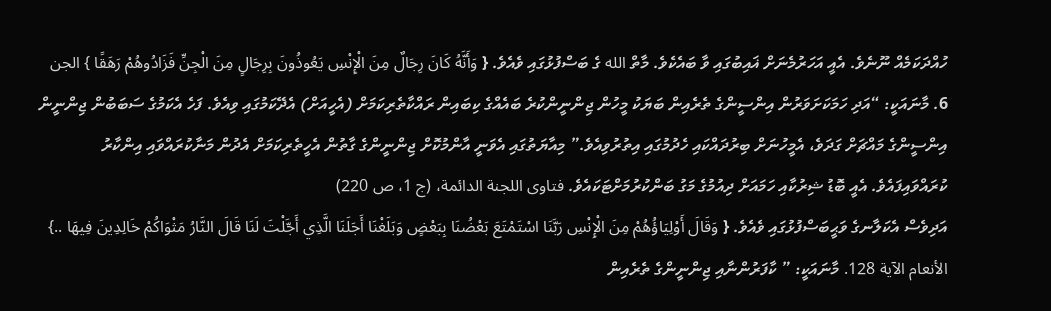ހުއްދަކަމެއް ނޫނެވެ. އެއީ އަހަރުމެނަށް ޣައިބުގައި ވާ ބައެކެވެ. މާތް الله ގެ ބަސްފުޅުގައި ވެއެވެ. { وَأَنَّهُ كَانَ رِجَالٌ مِنَ الْإِنْسِ يَعُوذُونَ بِرِجَالٍ مِنَ الْجِنِّ فَزَادُوهُمْ رَهَقًا } الجن 6. މާނައަކީ: “އަދި ހަމަކަށަވަރުން އިންސީންގެ ތެރެއިން ބަޔަކު މީހުން ޖިންނީންކުރެ ބައެއްގެ ކިބައިން ރައްކާތެރިކަމަށް (އެހީއަށް) އެދޭކަމުގައި ވިއެވެ. ފަހެ އެކަމުގެ ސަބަބުން ޖިންނީން އިންސީންގެ މައްޗަށް ގަދަވެ، އެމީހުނަށް ބިރުދައްކައި ހެދުމުގައި އިތުރުވިއެވެ.” މިއާޔަތުގައި އެވަނީ އާންމުކޮށް ޖިންނީންގެ ގާތުން އެހީތެރިކަމަށް އެދުން މަނާކުރައްވައި އިންކާރު ކުރައްވައިފައެވެ. އެއީ ބޮޑު ޝިރުކާއި ހަމައަށް ދިއުމުގެ މަގު ބަންކުރުމަށްޓަކައެވެ. فتاوى اللجنة الدائمة، (ج 1، ص 220)
އަދިވެސް އެކަލާނގެ ވަޙީބަސްފުޅުގައި ވެއެވެ. { وَقَالَ أَوْلِيَاؤُهُمْ مِنَ الْإِنْسِ رَبَّنَا اسْتَمْتَعَ بَعْضُنَا بِبَعْضٍ وَبَلَغْنَا أَجَلَنَا الَّذِي أَجَّلْتَ لَنَا قَالَ النَّارُ مَثْوَاكُمْ خَالِدِينَ فِيهَا ..} الأنعام الآية 128. މާނައަކީ: ” ކާފަރުންނާއި ޖިންނީންގެ ތެރެއިން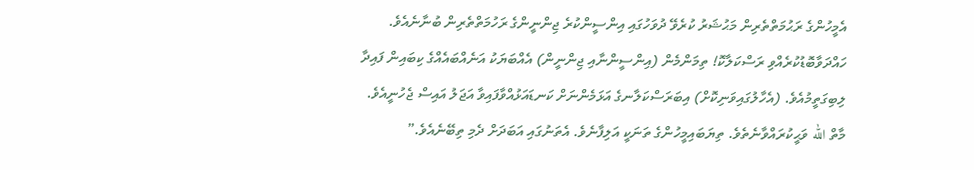އެމީހުންގެ ރަޙުމަތްތެރިން މަޙުޝަރު ކުރެވޭ ދުވަހުގައި އިންސީންކުރެ ޖިންނީންގެ ރަހުމަތްތެރިން ބުނާނެއެވެ. ހައްދަވާބޮޑުކުރެއްވި ރަސްކަލާކޮ! ތިމަންމެން (އިންސީންނާއި ޖިންނީން) އެއްބަޔަކު އަނެއްބައެއްގެ ކިބައިން ފައިދާ ލިބިގަތީމުއެވެ. (އެހާލުގައިވަނިކޮށް) އިބަރަސްކަލާނގެ އަޅަމެންނަށް ކަނޑައަޅުއްވާފައިވާ އަޖަލު އައިސް ޖެހުނީއެވެ. މާތް الله ވަޙީކުރައްވާނެތެވެ. ތިޔަބައިމީހުންގެ ތަނަކީ އަލިފާނެވެ. އެތަނުގައި އަބަދަށް ދެމި ތިބޭނެއެވެ.”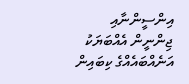އިންސީންނާއި ޖިންނީން އެއްބަޔަކު އަނެއްބައެއްގެ ކިބައިން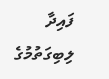ފައިދާ ލިބިގަތުމުގެ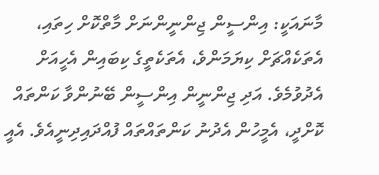މާނައަކީ: އިންސީން ޖިންނީންނަށް މާތްކޮށް ހިތައި، އެތަކެއްޗަށް ކިޔަމަންވެ، އެތަކެތީގެ ކިބައިން އެހީއަށް އެދުވުމެވެ. އަދި ޖިންނީން އިންސީން ބޭނުންވާ ކަންތައް ކޮށްދީ، އެމީހުން އެދުނު ކަންތައްތައް ފުއްދައިދިނީއެވެ. އެއީ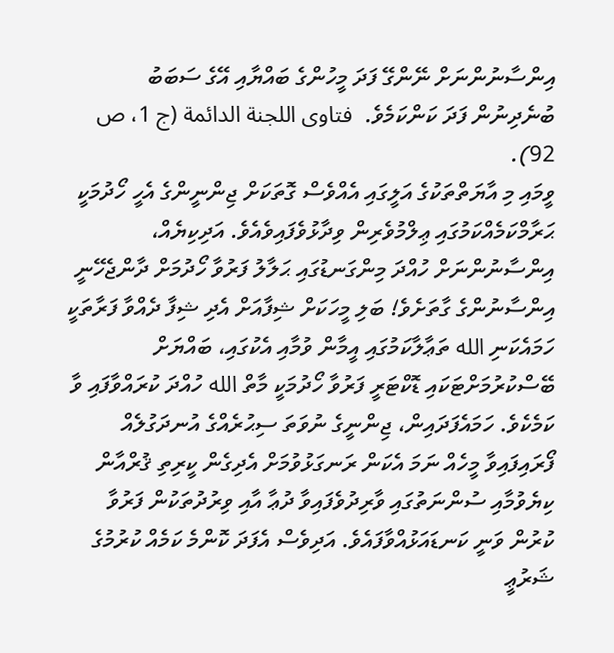އިންސާނުންނަށް ނޭންގޭ ފަދަ މީހުންގެ ބައްޔާއި އޭގެ ސަބަބު ބުނެދިނުން ފަދަ ކަންކަމެވެ.  فتاوى اللجنة الدائمة (ج 1، ص 92).
ވީމައި މި އާޔަތްތަކުގެ އަލީގައި އެއްވެސް ގޮތަކަށް ޖިންނީންގެ އެހީ ހޯދުމަކީ ޙަރާމްކަމެއްކަމުގައި ޢިލްމުވެރިން ވިދާޅުވެފައިވެއެވެ. އަދިކިޔެއް، އިންސާނުންނަށް ހުއްދަ މިންގަނޑުގައި ޙަލާލު ފަރުވާ ހޯދުމަށް ދާންޖެހޭނީ އިންސާނުންގެ ގާތަށެވެ! ބަލި މީހަކަށް ޝިފާއަށް އެދި ޝިފާ ދެއްވާ ފަރާތަކީ ހަމައެކަނި الله ތަޢާލާކަމުގައި އީމާން ވުމާއި އެކުގައި، ބައްޔަށް ބޭސްކުރުމަށްޓަކައި ޑޮކްޓަރީ ފަރުވާ ހޯދުމަކީ މާތް الله ހުއްދަ ކުރައްވާފައި ވާ ކަމެކެވެ. ހަމައެފަދައިން، ޖިންނީގެ ނުވަތަ ސިޙުރެއްގެ އުނދަގުލެއް ފޯރައިފައިވާ މީހެއް ނަމަ އެކަން ރަނގަޅުވުމަށް އެދިގެން ކީރިތި ޤުރްއާން ކިޔެވުމާއި ސުންނަތުގައި ވާރިދުވެފައިވާ ދުޢާ އާއި ވިރުދުތަކުން ފަރުވާ ކުރުން ވަނީ ކަނޑައަޅުއްވާފައެވެ. އަދިވެސް އެފަދަ ކޮންމެ ކަމެއް ކުރުމުގެ ޝަރުޢީ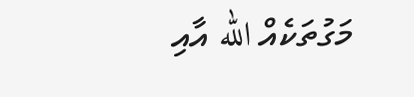މަގުތަކެއް الله އާއި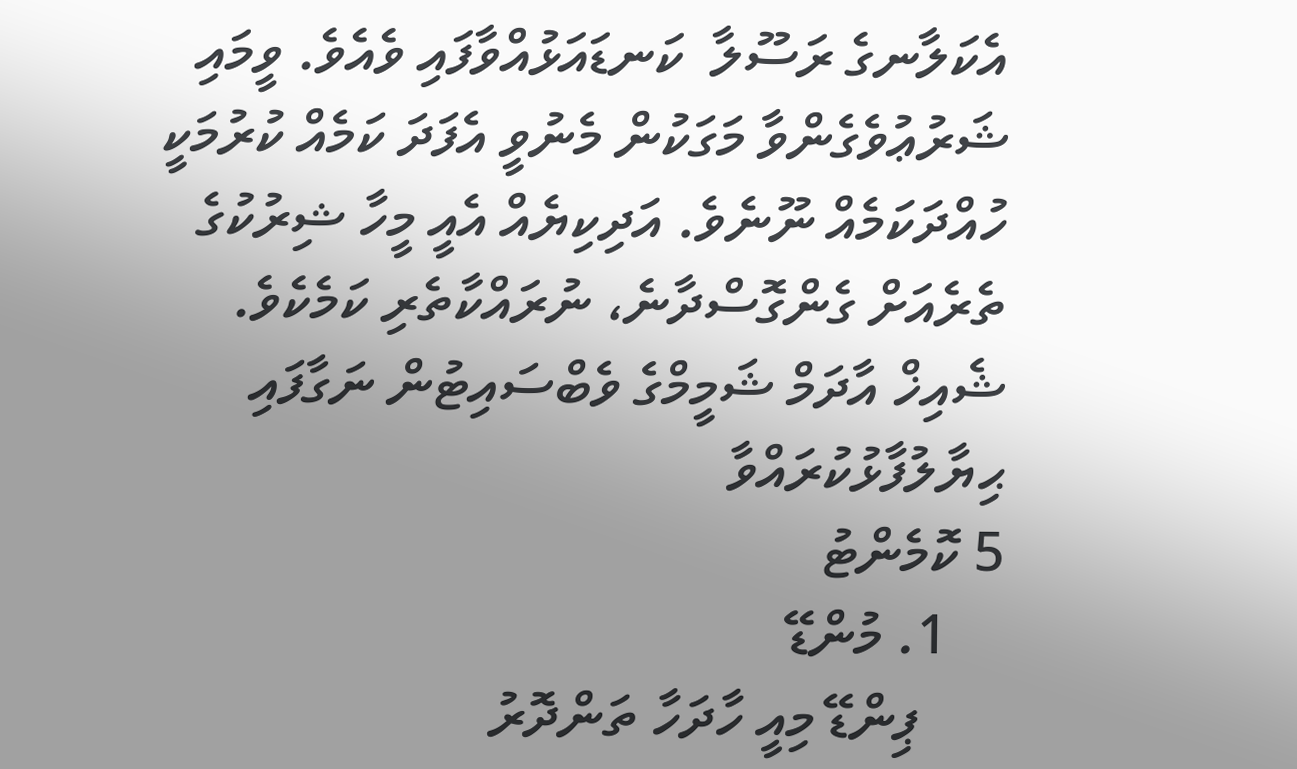އެކަލާނގެ ރަސޫލާ  ކަނޑައަޅުއްވާފައި ވެއެވެ. ވީމައި ޝަރުޢުވެގެންވާ މަގަކުން މެނުވީ އެފަދަ ކަމެއް ކުރުމަކީ ހުއްދަކަމެއް ނޫނެވެ. އަދިކިޔެއް އެއީ މީހާ ޝިރުކުގެ ތެރެއަށް ގެންގޮސްދާނެ، ނުރައްކާތެރި ކަމެކެވެ.
ޝެއިޚް އާދަމް ޝަމީމްގެ ވެބްސައިޓުން ނަގާފައި
ޙިޔާލުފާޅުކުރައްވާ
5 ކޮމެންޓު
    1. މުންޑޭ
      ޕިންޑޭ މިއީ ހާދަހާ ތަންދޮރު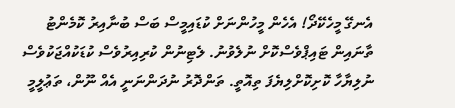އެނގޭ މީހެކޭދޯ! އެހެން މީހުންނަށް ކުޑައިމީސް ބަސް ބުނާއިރު ކޮމެންޓު ތާނައިން ޓައިޕްވެސްކޮށް ނުލެވުނު. ލެޓިނުން ކުރިއިރުވެސް ކުޑަކުއްޖަކުވެސް ނުލިޔާހާ ކޮށިކޮށްލިޔެފަ ތިއޮތީ. ތަންދޮރު ނުދަންނަނީ އެއް ނޫން، ތަޢުލީމީ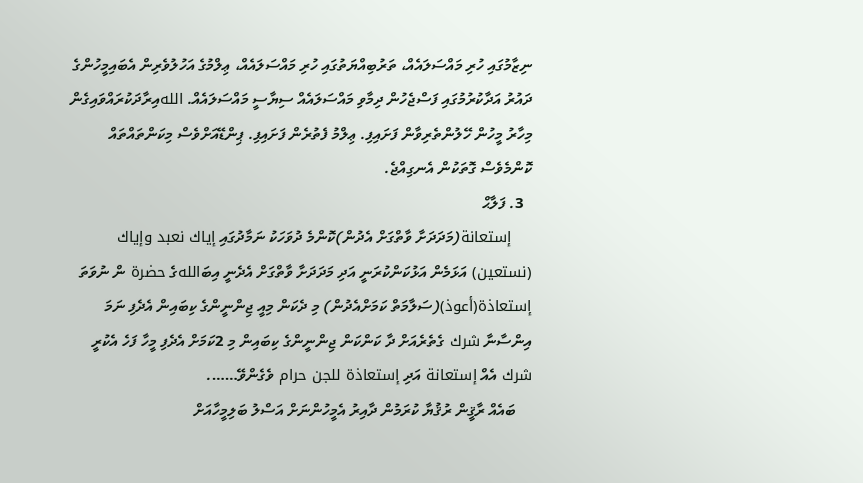ނިޒާމުގައި ހުރި މައްސަލައެއް، ތަރުބިއްޔަތުގައި ހުރި މައްސަލައެއް، ޢިލްމުގެ އަހުލުވެރިން އެބައިމީހުންގެ ދައުރު އަދާކުރުމުގައި ފަސްޖެހުން ދިމާވި މައްސަލައެއް ސިޔާސީ މައްސަލައެއް. اللهއިރާދަކުރައްވައިގެން މިހާރު މީހުން ހޭލުންތެރިވާން ފަށައިފި. ޢިލްމު ފެތުރެން ފަށައިފި. ޕިންޑޭއަށްވެސް މިކަންތައްތައް ކޮންމެވެސް ގޮތަކުން އެނގިއްޖެ.
  3. ފަލާޙް
    إستعانة(މަދަދަށާ ވާތްގަށް އެދުން)ކޮންމެ ދުވަހަކު ނަމާދުގައި إياك نعبد وإياك (نستعين) އަޅަމެން އަޅުކަންކުރަނީ އަދި މަދަދަށާ ވާތްގަށް އެދެނީ އިބަاللهގެ حضرة ން ނުވަތަ إستعاذة(أعوذ)(ސަލާމަތް ކަމަށްއެދުން) މި ދެކަން މިއީ ޖިންނީންގެ ކިބައިން އެދެފި ނަމަ އިންސާނާ شرك ގެތެރެއަށް ދާ ކަންކަން ޖިންނީންގެ ކިބައިން މި 2ކަމަށް އެދެފި މީހާ ފަހެ އެކުރީ شرك އެއް إستعانة އަދި إستعاذة للجن حرام ވެގެންވޭ…….
    ބައެއް ރާޤީން ރުޤުޔާ ކުރަމުން ދާއިރު އެމީހުންނަށް އަސްލު ބަލިމީހާއަށް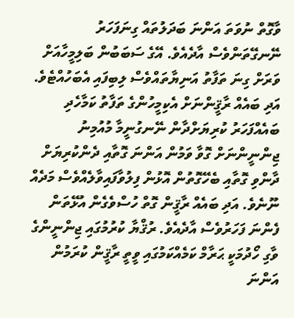ވާގޮތް ނުވަތަ އަންނަ ބަދަލުތައް ގިނަފަހަރު ނޭނގޭތަންވެސް އާދެއެވެ. އޭގެ ސަބަބުން ބަލިމީހާއަށް ވަރަށް ގިނަ ތަފާތު އަނިޔާތައްވެސް ލިބިފައި އެބަހުއްޓެވެ. އަދި ބައެއް ރާޤީންނަށް އެކިމީހުންގެ ތަފާތު ކަމާހެދި ބައެއްފަހަރު ކުރިޔަށްދާން ނޭނގުނީމާ މުއުމިނު ޖިންނީންނަށް ގޮވާ ވަމުން އަންނަ ގޮތާއި ދެންކުރިޔަށް ދާންވި ގޮތާއި ބެހޭގޮތުން އޮޅުން ފިލުވާފައިވާލެއްވެސް މަދެއް ނޫނެވެ. އަދި ބައެއް ރާޤީން ގޮތް ހުސްވެގެން އުޅޭތަން ފެންނަ ފަހަރުވެސް އާދެއެވެ. ރުޤްޔާ ކުރުމުގައި ޖިންނީންގެ ވާގި ހޯދުމަކީ ޙަރާމް ކަމެއްކަމުގައި ވީތީ ރާޤީން ކުރަމުން އަންނަ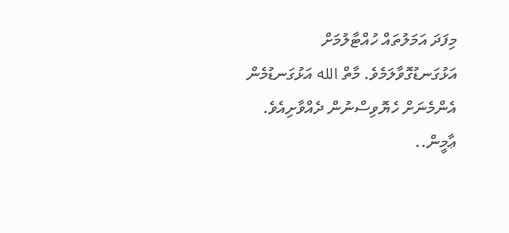މިފަދަ އަމަލުތައް ހުއްޓާލުމަށް އަޅުގަނޑުގޮވާލަމެވެ. މާތް الله އަޅުގަނޑުމެން އެންމެނަށް ހެޔޮވިސްނުން ދެއްވާށިއެވެ. ޢާމީން..